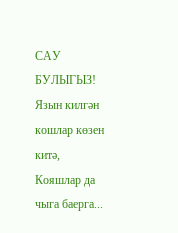САУ БУЛЫГЫЗ!
Язын килгән кошлар көзен китә,
Кояшлар да чыга баерга...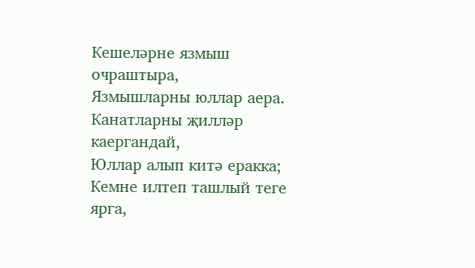Кешеләрне язмыш очраштыра,
Язмышларны юллар аера.
Канатларны җилләр каергандай,
Юллар алып китә еракка;
Кемне илтеп ташлый теге ярга,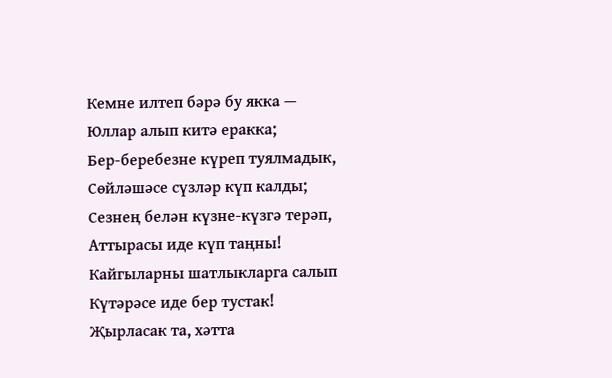Кемне илтеп бәрә бу якка —
Юллар алып китә еракка;
Бер-беребезне күреп туялмадык,
Сөйләшәсе сүзләр күп калды;
Сезнең белән күзне-күзгә терәп,
Аттырасы иде күп таңны!
Кайгыларны шатлыкларга салып
Күтәрәсе иде бер тустак!
Җырласак та, хәтта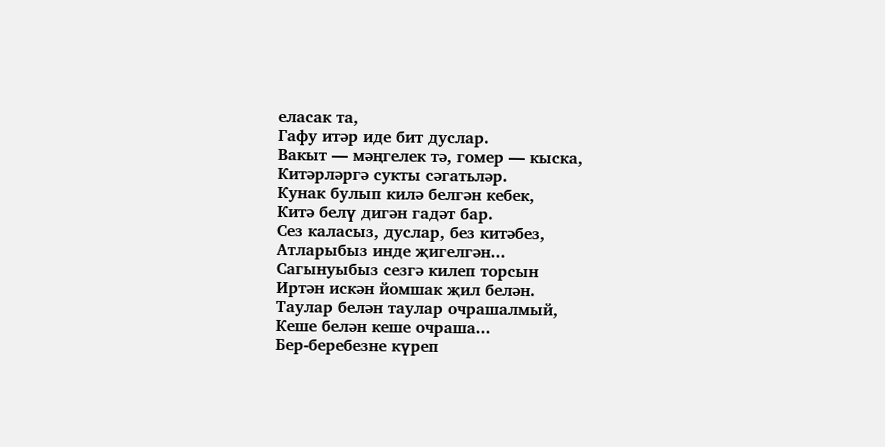еласак та,
Гафу итәр иде бит дуслар.
Вакыт — мәңгелек тә, гомер — кыска,
Китәрләргә сукты сәгатьләр.
Кунак булып килә белгән кебек,
Китә белү дигән гадәт бар.
Сез каласыз, дуслар, без китәбез,
Атларыбыз инде җигелгән...
Сагынуыбыз сезгә килеп торсын
Иртән искән йомшак җил белән.
Таулар белән таулар очрашалмый,
Кеше белән кеше очраша...
Бер-беребезне күреп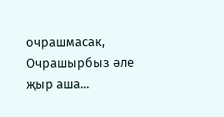очрашмасак,
Очрашырбыз әле җыр аша...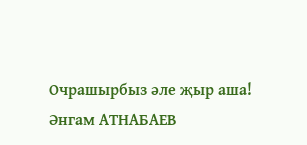Очрашырбыз әле җыр аша!
Әнгам АТНАБАЕВ